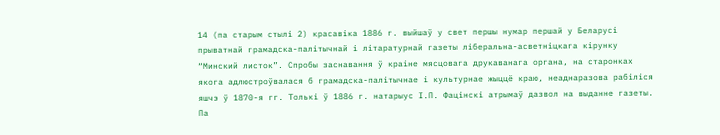14 (па старым стылі 2) красавіка 1886 г. выйшаў у свет першы нумар першай у Беларусі прыватнай грамадска-палітычнай і літаратурнай газеты ліберальна-асветніцкага кірунку “Минский листок”. Спробы заснавання ў краіне мясцовага друкаванага органа, на старонках якога адлюстроўвалася б грамадска-палітычнае і культурнае жыццё краю, неаднаразова рабіліся яшчэ ў 1870-я гг. Толькі ў 1886 г. натарыус І.П. Фацінскі атрымаў дазвол на выданне газеты.
Па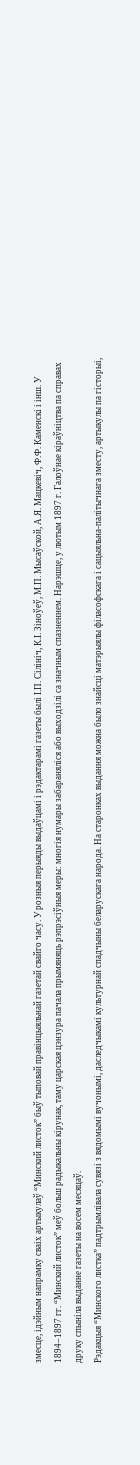змесце, ідэйным напрамку сваіх артыкулаў “Минский листок” быў тыповай правінцыяльнай газетай свайго часу. У розныя перыяды выдаўцамі і рэдактарамі газеты былі І.П. Сілініч, К.І. Зіноўеў, М.П. Мысаўской, А.Я. Мацкевіч, Ф.Ф. Каменскі і інш. У 1894–1897 гг. “Минский листок” меў больш радыкальны кірунак, таму царская цэнзура пачала прымяняць рэпрэсіўныя меры: многія нумары забараняліся або выходзілі са значным спазненнем. Нарэшце, у лютым 1897 г. Галоўнае кіраўніцтва па справах друку спыніла выданне газеты на восем месяцаў.
Рэдакцыя “Минского листка” падтрымлівала сувязі з вядомымі вучонымі, даследчыкамі культурнай спадчыны беларускага народа. На старонках выдання можна было знайсці матэрыялы філасофскага і сацыяльна-палітычнага зместу, артыкулы па гісторыі,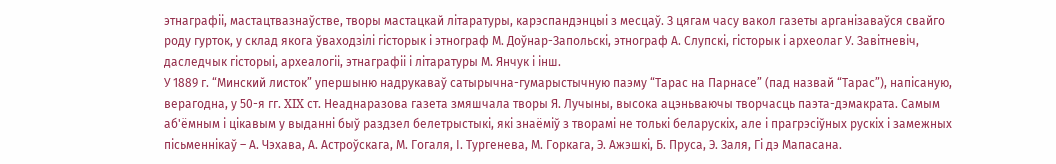этнаграфіі, мастацтвазнаўстве, творы мастацкай літаратуры, карэспандэнцыі з месцаў. З цягам часу вакол газеты арганізаваўся свайго роду гурток, у склад якога ўваходзілі гісторык і этнограф М. Доўнар-Запольскі, этнограф А. Слупскі, гісторык і археолаг У. Завітневіч, даследчык гісторыі, археалогіі, этнаграфіі і літаратуры М. Янчук і інш.
У 1889 г. “Минский листок” упершыню надрукаваў сатырычна-гумарыстычную паэму “Тарас на Парнасе” (пад назвай “Тарас”), напісаную, верагодна, у 50-я гг. XIX ст. Неаднаразова газета змяшчала творы Я. Лучыны, высока ацэньваючы творчасць паэта-дэмакрата. Самым аб'ёмным і цікавым у выданні быў раздзел белетрыстыкі, які знаёміў з творамі не толькі беларускіх, але і прагрэсіўных рускіх і замежных пісьменнікаў – А. Чэхава, А. Астроўскага, М. Гогаля, І. Тургенева, М. Горкага, Э. Ажэшкі, Б. Пруса, Э. Заля, Гі дэ Мапасана.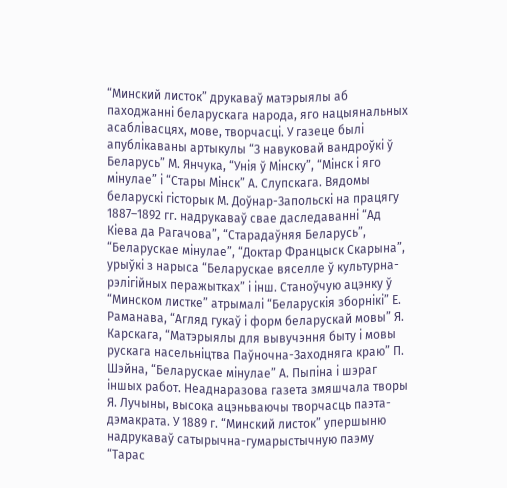“Минский листок” друкаваў матэрыялы аб паходжанні беларускага народа, яго нацыянальных асаблівасцях, мове, творчасці. У газеце былі апублікаваны артыкулы “З навуковай вандроўкі ў Беларусь” М. Янчука, “Унія ў Мінску”, “Мінск і яго мінулае” і “Стары Мінск” А. Слупскага. Вядомы беларускі гісторык М. Доўнар-Запольскі на працягу 1887–1892 гг. надрукаваў свае даследаванні “Ад Кіева да Рагачова”, “Старадаўняя Беларусь”, “Беларускае мінулае”, “Доктар Францыск Скарына”, урыўкі з нарыса “Беларускае вяселле ў культурна-рэлігійных перажытках” і інш. Станоўчую ацэнку ў “Минском листке” атрымалі “Беларускія зборнікі” Е. Раманава, “Агляд гукаў і форм беларускай мовы” Я. Карскага, “Матэрыялы для вывучэння быту і мовы рускага насельніцтва Паўночна-Заходняга краю” П. Шэйна, “Беларускае мінулае” А. Пыпіна і шэраг іншых работ. Неаднаразова газета змяшчала творы Я. Лучыны, высока ацэньваючы творчасць паэта-дэмакрата. У 1889 г. “Минский листок” упершыню надрукаваў сатырычна-гумарыстычную паэму “Тарас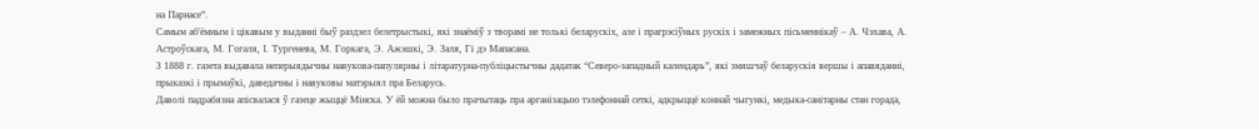на Парнасе”.
Самым аб'ёмным і цікавым у выданні быў раздзел белетрыстыкі, які знаёміў з творамі не толькі беларускіх, але і прагрэсіўных рускіх і замежных пісьменнікаў – А. Чэхава, А. Астроўскага, М. Гогаля, І. Тургенева, М. Горкага, Э. Ажэшкі, Э. Заля, Гі дэ Мапасана.
З 1888 г. газета выдавала неперыядычны навукова-папулярны і літаратурна-публіцыстычны дадатак “Северо-западный календарь”, які змяшчаў беларускія вершы і апавяданні, прыказкі і прымаўкі, даведачны і навуковы матэрыял пра Беларусь.
Даволі падрабязна апісвалася ў газеце жыццё Мінска. У ёй можна было прачытаць пра арганізацыю тэлефоннай сеткі, адкрыццё коннай чыгункі, медыка-санітарны стан горада,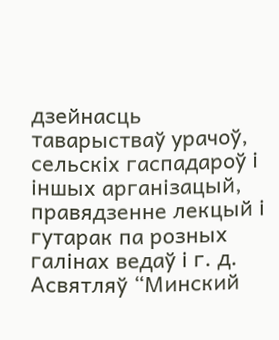дзейнасць таварыстваў урачоў, сельскіх гаспадароў і іншых арганізацый, правядзенне лекцый і гутарак па розных галінах ведаў і г. д. Асвятляў “Минский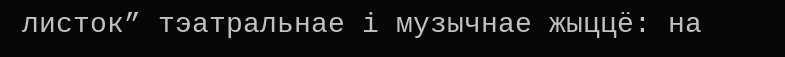листок” тэатральнае і музычнае жыццё: на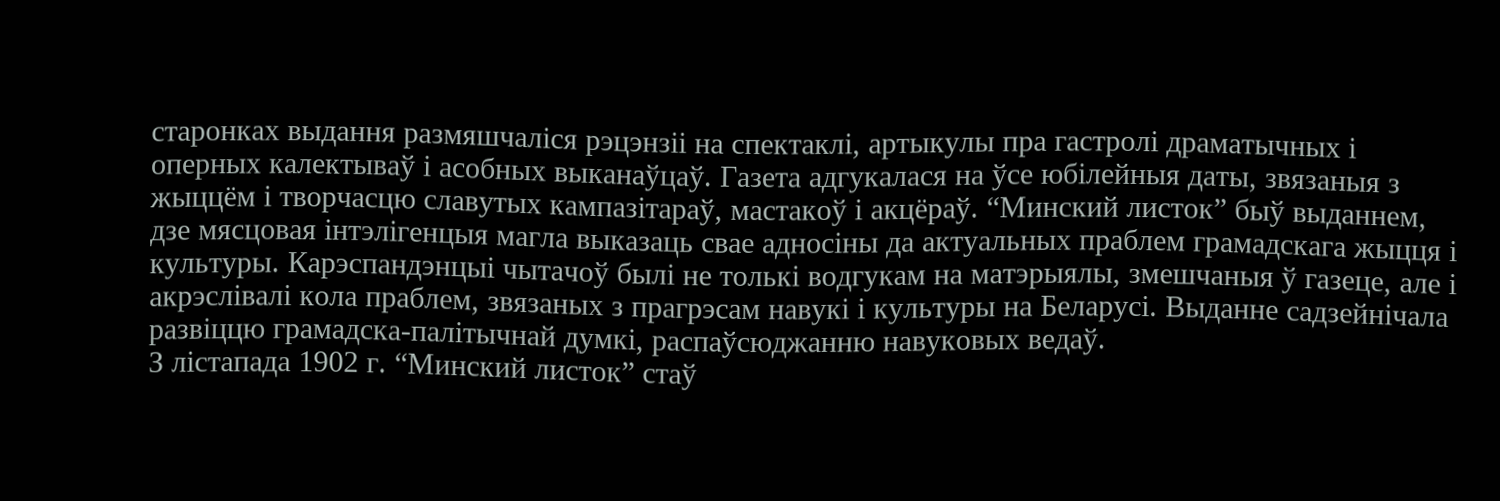старонках выдання размяшчаліся рэцэнзіі на спектаклі, артыкулы пра гастролі драматычных і оперных калектываў і асобных выканаўцаў. Газета адгукалася на ўсе юбілейныя даты, звязаныя з жыццём і творчасцю славутых кампазітараў, мастакоў і акцёраў. “Минский листок” быў выданнем, дзе мясцовая інтэлігенцыя магла выказаць свае адносіны да актуальных праблем грамадскага жыцця і культуры. Карэспандэнцыі чытачоў былі не толькі водгукам на матэрыялы, змешчаныя ў газеце, але і акрэслівалі кола праблем, звязаных з прагрэсам навукі і культуры на Беларусі. Выданне садзейнічала развіццю грамадска-палітычнай думкі, распаўсюджанню навуковых ведаў.
З лістапада 1902 г. “Минский листок” стаў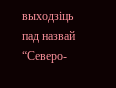выходзіць пад назвай “Северо-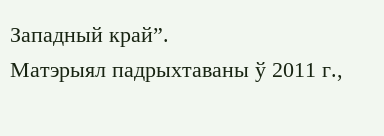Западный край”.
Матэрыял падрыхтаваны ў 2011 г.,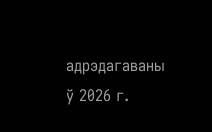адрэдагаваны ў 2026 г.